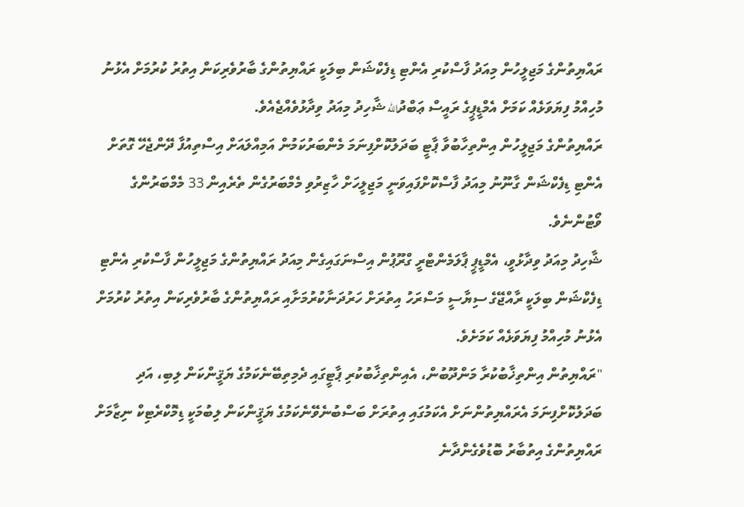ރައްޔިތުންގެ މަޖިލީހުން މިއަދު ފާސްކުރި އެންޓި ޑިފެކްޝަން ބިލަކީ ރައްޔިތުންގެ ބާރުވެރިކަން އިތުރު ކުރުމަށް އެޅުނު މުހިއްމު ފިޔަވަޅެއް ކަމަށް އެމްޑީޕީގެ ރައީސް ޢަބްދުالله ޝާހިދު މިއަދު ވިދާޅުވެއްޖެއެވެ.
ރައްޔިތުންގެ މަޖިލީހުން އިންތިހާބުވާ ޕާޓީ ބަދަލުކޮށްފިނަމަ މެންބަރުކަމުން އަމިއްލައަށް އިސްތިއުފާ ދޭންޖެހޭ ގޮތަށް އެންޓި ޑިފެކްޝަން ގާނޫނު މިއަދު ފާސްކޮށްފައިވަނީ މަޖިލީހަށް ހާޒިރުވި މެމްބަރުގެން ތެރެއިން 33 މެމްބަރުންގެ ވޯޓުންނެވެ.
ޝާހިދު މިއަދު ވިދާޅުވީ، އެމްޑީޕީ ޕާލަމެންޓްރީ ގްރޫޕުން އިސްނަގައިގެން މިއަދު ރައްޔިތުންގެ މަޖިލީހުން ފާސްކުރި އެންޓި ޑިފެކްޝަން ބިލަކީ ރާއްޖޭގެ ސިޔާސީ މަސްރަހު އިތުރަށް ހަރުދަނާކުރުމަށާއި ރައްޔިތުންގެ ބާރުވެރިކަން އިތުރު ކުރުމަށް އެޅުނު މުހިއްމު ފިޔަވަޅެއް ކަމަށެވެ.
"ރައްޔިތުން އިންތިޚާބުކުރާ މަންދޫބުން، އެއިންތިޚާބުކުރި ޕާޓީގައި ދެމިތިބޭނެކަމުގެ ޔަޤީންކަން ލިބި، އަދި ބަދަލުކޮށްފިނަމަ އެރައްޔިތުންނަށް އެކަމުގައި އިތުރަށް ބަސްބުނެވޭނެކަމުގެ ޔަޤީންކަން ލިބުމަކީ ޑިމޮކްރެޓިކް ނިޒާމަށް ރައްޔިތުންގެ އިތުބާރު ބޮޑުވެގެންދާނެ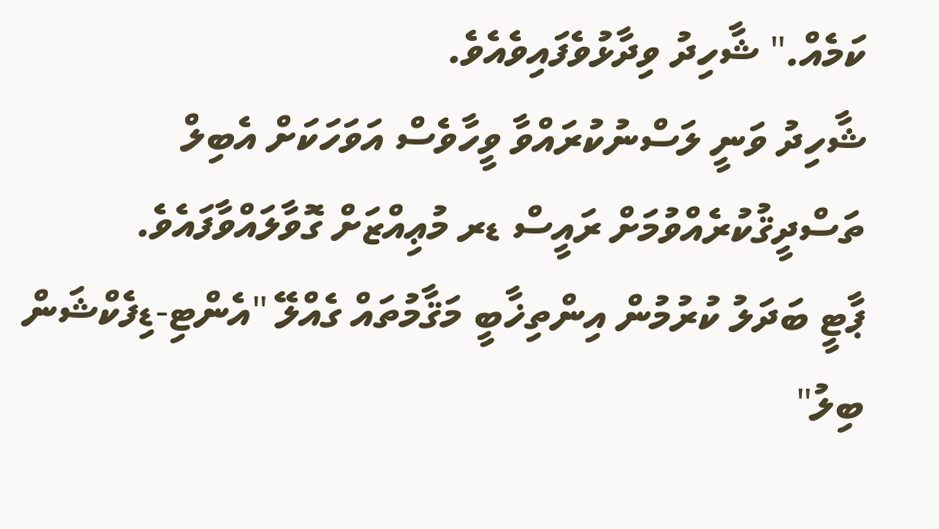ކަމެއް." ޝާހިދު ވިދާޅުވެފައިވެއެވެ.
ޝާހިދު ވަނީ ލަސްނުކުރައްވާ ވީހާވެސް އަވަހަކަށް އެބިލް ތަސްދީޤުކުރެއްވުމަށް ރައީސް ޑރ މުޢިއްޒަށް ގޮވާލައްވާފައެވެ.
ޕާޓީ ބަދަލު ކުރުމުން އިންތިޚާބީ މަޤާމުތައް ގެއްލޭ "އެންޓި-ޑިފެކްޝަން ބިލު"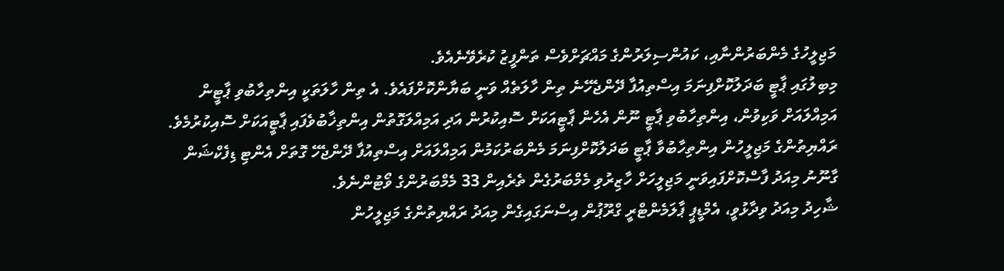މަޖިލީހުގެ މެންބަރުންނާއި، ކައުންސިލަރުންގެ މައްޗަށްވެސް ތަންފީޒު ކުރެވޭނެއެވެ.
މިބިލުގައި ޕާޓީ ބަދަލުކޮށްފިނަމަ އިސްތިއުފާ ދޭންޖެހޭނެ ތިން ހާލަތެއް ވަނީ ބަޔާންކޮށްފައެވެ. އެ ތިން ހާލަތަކީ އިންތިހާބުވި ޕާޓީން އަމިއްލައަށް ވަކިވުން، އިންތިހާބުވި ޕާޓީ ނޫން އެހެން ޕާޓީއަކަށް ސޮއިކުރުން އަދި އަމިއްލަގޮތުން އިންތިޚާބުވެފައި ޕާޓީއަކަށް ސޮއިކުރުމެވެ.
ރައްޔިތުންގެ މަޖިލީހުން އިންތިހާބުވާ ޕާޓީ ބަދަލުކޮށްފިނަމަ މެންބަރުކަމުން އަމިއްލައަށް އިސްތިއުފާ ދޭންޖެހޭ ގޮތަށް އެންޓި ޑިފެކްޝަން ގާނޫނު މިއަދު ފާސްކޮށްފައިވަނީ މަޖިލީހަށް ހާޒިރުވި މެމްބަރުގެން ތެރެއިން 33 މެމްބަރުންގެ ވޯޓުންނެވެ.
ޝާހިދު މިއަދު ވިދާޅުވީ، އެމްޑީޕީ ޕާލަމެންޓްރީ ގްރޫޕުން އިސްނަގައިގެން މިއަދު ރައްޔިތުންގެ މަޖިލީހުން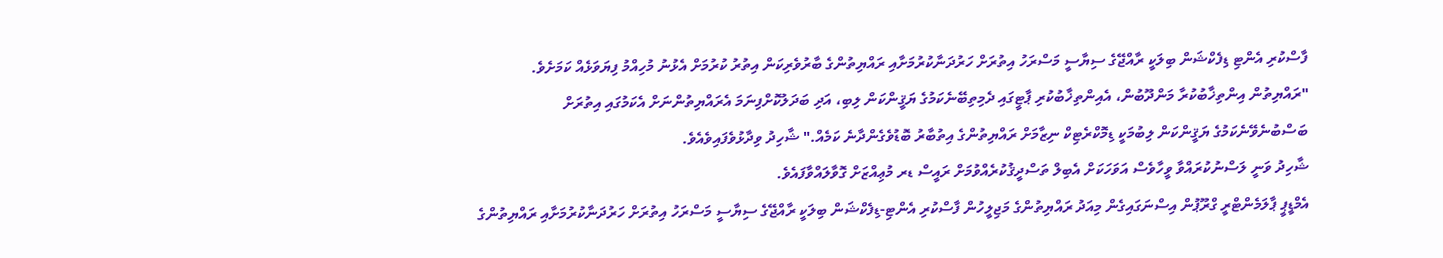ފާސްކުރި އެންޓި ޑިފެކްޝަން ބިލަކީ ރާއްޖޭގެ ސިޔާސީ މަސްރަހު އިތުރަށް ހަރުދަނާކުރުމަށާއި ރައްޔިތުންގެ ބާރުވެރިކަން އިތުރު ކުރުމަށް އެޅުނު މުހިއްމު ފިޔަވަޅެއް ކަމަށެވެ.
"ރައްޔިތުން އިންތިޚާބުކުރާ މަންދޫބުން، އެއިންތިޚާބުކުރި ޕާޓީގައި ދެމިތިބޭނެކަމުގެ ޔަޤީންކަން ލިބި، އަދި ބަދަލުކޮށްފިނަމަ އެރައްޔިތުންނަށް އެކަމުގައި އިތުރަށް ބަސްބުނެވޭނެކަމުގެ ޔަޤީންކަން ލިބުމަކީ ޑިމޮކްރެޓިކް ނިޒާމަށް ރައްޔިތުންގެ އިތުބާރު ބޮޑުވެގެންދާނެ ކަމެއް." ޝާހިދު ވިދާޅުވެފައިވެއެވެ.
ޝާހިދު ވަނީ ލަސްނުކުރައްވާ ވީހާވެސް އަވަހަކަށް އެބިލް ތަސްދީޤުކުރެއްވުމަށް ރައީސް ޑރ މުޢިއްޒަށް ގޮވާލައްވާފައެވެ.
އެމްޑީޕީ ޕާލަމެންޓްރީ ގްރޫޕުން އިސްނަގައިގެން މިއަދު ރައްޔިތުންގެ މަޖިލީހުން ފާސްކުރި އެންޓި-ޑިފެކްޝަން ބިލަކީ ރާއްޖޭގެ ސިޔާސީ މަސްރަހު އިތުރަށް ހަރުދަނާކުރުމަށާއި ރައްޔިތުންގެ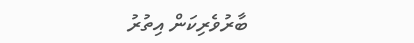ބާރުވެރިކަން އިތުރު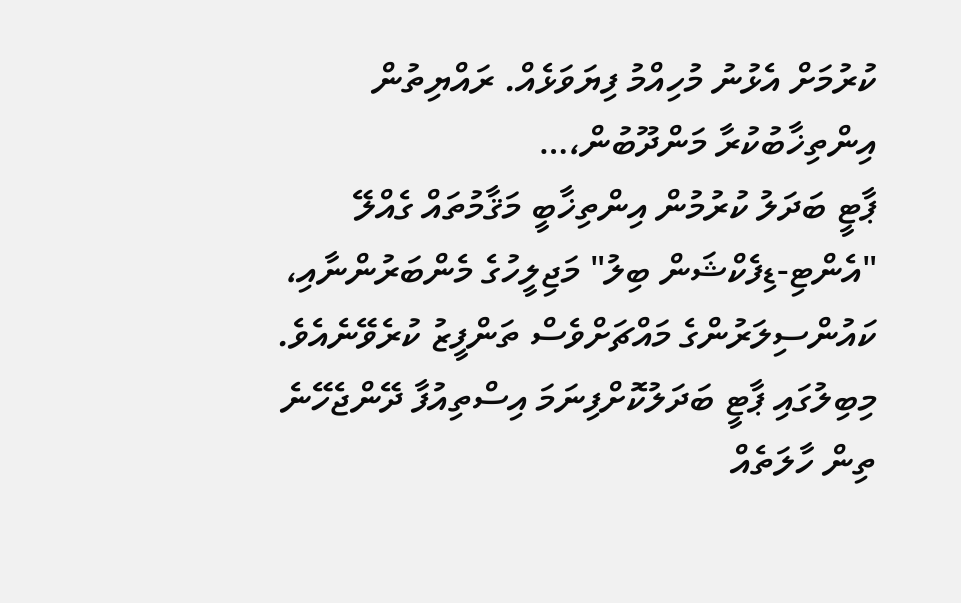ކުރުމަށް އެޅުނު މުހިއްމު ފިޔަވަޅެއް. ރައްޔިތުން އިންތިޚާބުކުރާ މަންދޫބުން،…
ޕާޓީ ބަދަލު ކުރުމުން އިންތިޚާބީ މަޤާމުތައް ގެއްލޭ "އެންޓި-ޑިފެކްޝަން ބިލު" މަޖިލީހުގެ މެންބަރުންނާއި، ކައުންސިލަރުންގެ މައްޗަށްވެސް ތަންފީޒު ކުރެވޭނެއެވެ.
މިބިލުގައި ޕާޓީ ބަދަލުކޮށްފިނަމަ އިސްތިއުފާ ދޭންޖެހޭނެ ތިން ހާލަތެއް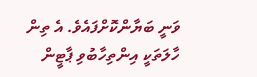ވަނީ ބަޔާންކޮށްފައެވެ. އެ ތިން ހާލަތަކީ އިންތިހާބުވި ޕާޓީން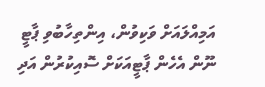އަމިއްލައަށް ވަކިވުން، އިންތިހާބުވި ޕާޓީ ނޫން އެހެން ޕާޓީއަކަށް ސޮއިކުރުން އަދި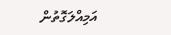އަމިއްލަގޮތުން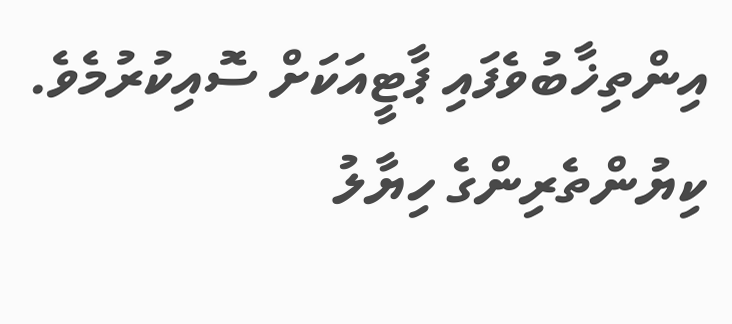އިންތިޚާބުވެފައި ޕާޓީއަކަށް ސޮއިކުރުމެވެ.
ކިޔުންތެރިންގެ ހިޔާލު